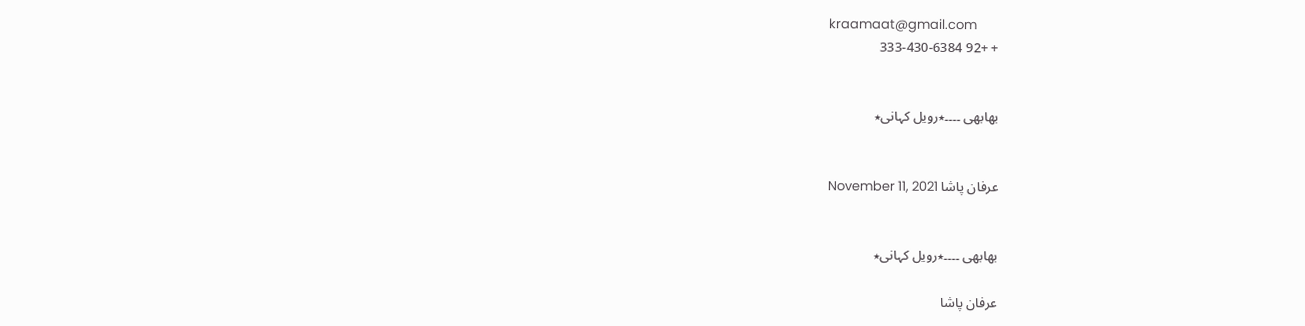kraamaat@gmail.com
+ +92 333-430-6384


بھابھی ۔۔۔۔٭رویل کہانی٭


عرفان پاشا November 11, 2021


بھابھی ۔۔۔۔٭رویل کہانی٭

عرفان پاشا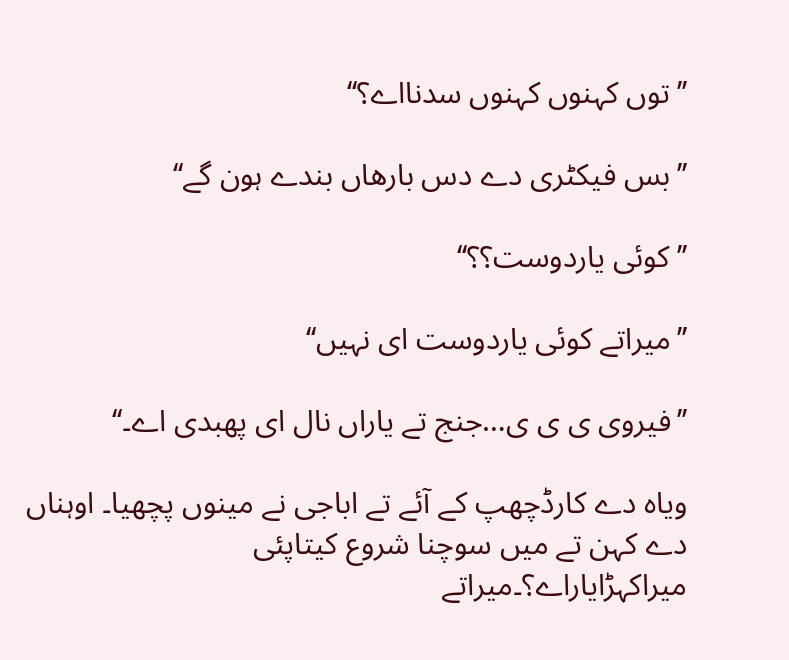’’توں کہنوں کہنوں سدنااے؟‘‘

’’بس فیکٹری دے دس بارھاں بندے ہون گے‘‘

’’کوئی یاردوست؟؟‘‘

’’میراتے کوئی یاردوست ای نہیں‘‘

’’فیروی ی ی ی…جنج تے یاراں نال ای پھبدی اے۔‘‘

ویاہ دے کارڈچھپ کے آئے تے اباجی نے مینوں پچھیا۔ اوہناں دے کہن تے میں سوچنا شروع کیتاپئی میراکہڑایاراے؟۔میراتے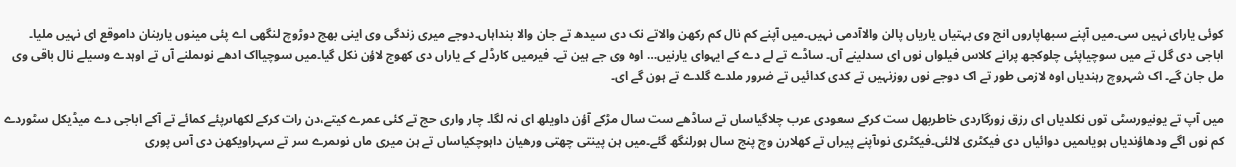کوئی یارای نہیں سی۔میں آپنے سبھاپاروں انج وی بہتیاں یاریاں پالن والاآدمی نہیں۔میں آپنے کم نال کم رکھن والاتے نک دی سیدھ تے جان والا بنداہاں۔دوجے میری زندگی وی اینی بھج دوڑوچ لنگھی اے پئی مینوں یاربنان داموقع ای نہیں ملیا۔ اباجی دی گل تے میں سوچیاپئی چلوکجھ پرانے کلاس فیلواں نوں ای سدلینے آں۔ ساڈے تے لے دے کے ایہوای یارنیں… اوہ وی جے ہین تے۔ فیرمیں کارڈلے کے یاراں دی کھوج لاؤن نکل گیا۔میں سوچیااک ادھے نوںملنے آں تے اوہدے وسیلے نال باقی وی مل جان گے۔ اک شہروچ رہندیاں اوہ لازمی طور تے اک دوجے نوں روزنہیں تے کدی کدائیں تے ضرور ملدے گلدے تے ہون گے ای۔

میں آپ تے یونیورسٹی توں نکلدیاں ای رزق زورگاردی خاطربھل ست کرکے سعودی عرب چلاگیاساں تے ساڈھے ست سال مڑکے آؤن داویلھ ای نہ لگا۔ چار واری حج تے کئی عمرے کیتے،دن رات کرکے لکھاںرپئے کمائے تے آکے اباجی دے میڈیکل سٹوردے کم نوں اگے ودھاؤندیاں ہویاںمیں دوائیاں دی فیکٹری لالئی۔فیکٹری نوںآپنے پیراں تے کھلارن وچ پنج سال ہورلنگھ گئے۔میں ہن پینتی چھتی ورھیان داہوچکیاساں تے ہن میری ماں نوںمرے سر تے سہراویکھن دی آس پوری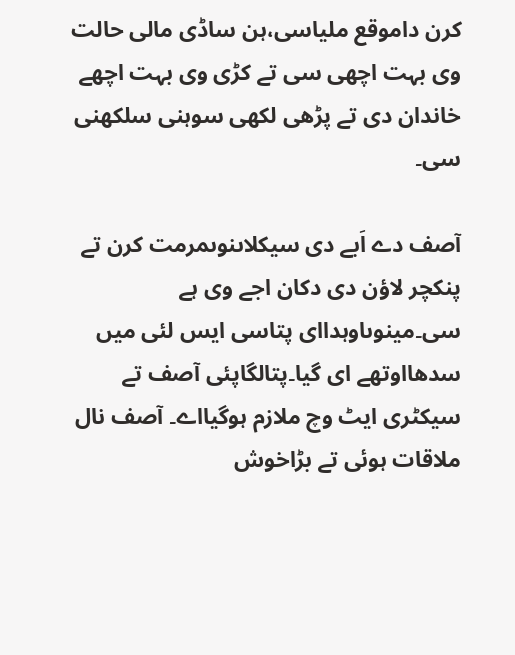کرن داموقع ملیاسی،ہن ساڈی مالی حالت وی بہت اچھی سی تے کڑی وی بہت اچھے خاندان دی تے پڑھی لکھی سوہنی سلکھنی سی۔

آصف دے اَبے دی سیکلاںنوںمرمت کرن تے پنکچر لاؤن دی دکان اجے وی ہے سی۔مینوںاوہداای پتاسی ایس لئی میں سدھااوتھے ای گیا۔پتالگاپئی آصف تے سیکٹری ایٹ وچ ملازم ہوگیااے۔ آصف نال ملاقات ہوئی تے بڑاخوش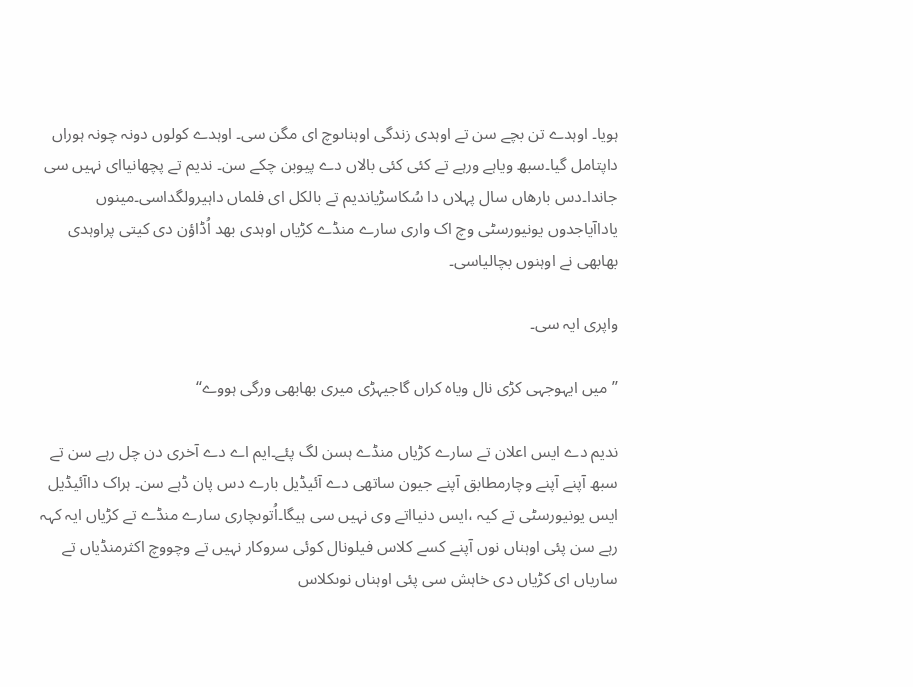ہویا۔ اوہدے تن بچے سن تے اوہدی زندگی اوہناںوچ ای مگن سی۔ اوہدے کولوں دونہ چونہ ہوراں داپتامل گیا۔سبھ ویاہے ورہے تے کئی کئی بالاں دے پیوبن چکے سن۔ ندیم تے پچھانیاای نہیں سی جاندا۔دس بارھاں سال پہلاں دا سُکاسڑیاندیم تے بالکل ای فلماں داہیرولگداسی۔مینوں یاداآیاجدوں یونیورسٹی وچ اک واری سارے منڈے کڑیاں اوہدی بھد اُڈاؤن دی کیتی پراوہدی بھابھی نے اوہنوں بچالیاسی۔

واپری ایہ سی۔

’’میں ایہوجہی کڑی نال ویاہ کراں گاجیہڑی میری بھابھی ورگی ہووے‘‘

ندیم دے ایس اعلان تے سارے کڑیاں منڈے ہسن لگ پئے۔ایم اے دے آخری دن چل رہے سن تے سبھ آپنے آپنے وچارمطابق آپنے جیون ساتھی دے آئیڈیل بارے دس پان ڈہے سن۔ ہراک داآئیڈیل ایس یونیورسٹی تے کیہ ،ایس دنیااتے وی نہیں سی ہیگا۔اُتوںچاری سارے منڈے تے کڑیاں ایہ کہہ رہے سن پئی اوہناں نوں آپنے کسے کلاس فیلونال کوئی سروکار نہیں تے وچووچ اکثرمنڈیاں تے ساریاں ای کڑیاں دی خاہش سی پئی اوہناں نوںکلاس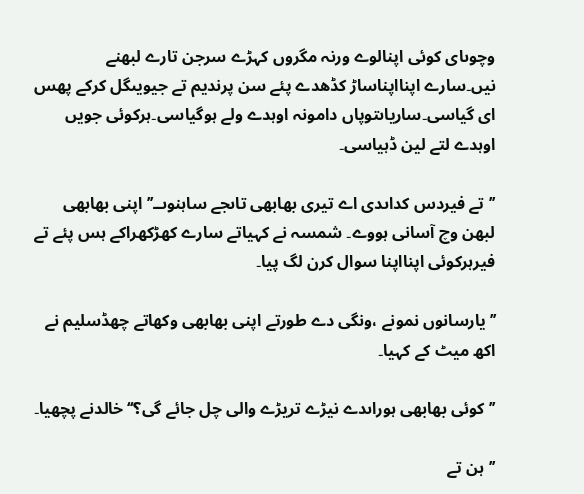وچوںای کوئی اپنالوے ورنہ مگروں کہڑے سرجن تارے لبھنے نیں۔سارے اپنااپناساڑ کڈھدے پئے سن پرندیم تے جیویںگل کرکے پھس ای گیاسی۔ساریاںتوپاں دامونہ اوہدے ولے ہوگیاسی۔ہرکوئی جویں اوہدے لتے لین ڈہیاسی۔

’’تے فیردس کداںدی اے تیری بھابھی تاںجے ساہنوںــ’’اپنی بھابھی لبھن وچ آسانی ہووے۔ شمسہ نے کہیاتے سارے کھڑکھراکے ہس پئے تے فیرہرکوئی اپنااپنا سوال کرن لگ پیا۔

’’یارسانوں نمونے ،ونگی دے طورتے اپنی بھابھی وکھاتے چھڈسلیم نے اکھ میٹ کے کہیا۔

’’کوئی بھابھی ہوراںدے نیڑے تریڑے والی چل جائے گی؟‘‘خالدنے پچھیا۔

’’ہن تے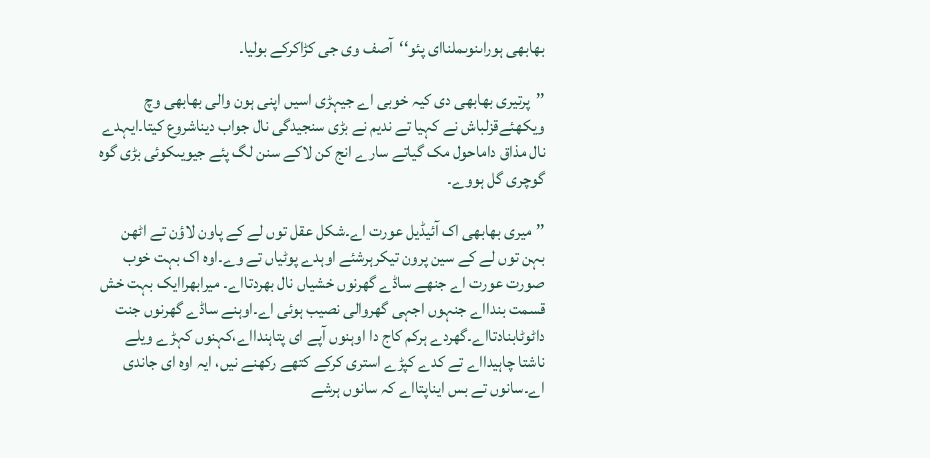بھابھی ہوراںنوںملناای پئو‘‘آصف وی جی کڑاکرکے بولیا۔

’’پرتیری بھابھی دی کیہ خوبی اے جیہڑی اسیں اپنی ہون والی بھابھی وچ ویکھئےقزلباش نے کہیا تے ندیم نے بڑی سنجیدگی نال جواب دیناشروع کیتا۔ایہدے نال مذاق داماحول مک گیاتے سارے انج کن لاکے سنن لگ پئے جیویںکوئی بڑی گوہ گوچری گل ہووے۔

’’میری بھابھی اک آئیڈیل عورت اے۔شکل عقل توں لے کے پاون لاؤن تے اٹھن بہن توں لے کے سین پرون تیکرہرشئے اوہدے پوٹیاں تے وے۔اوہ اک بہت خوب صورت عورت اے جنھے ساڈے گھرنوں خشیاں نال بھردتااے۔ میرابھراایک بہت خش قسمت بندااے جنہوں اجہی گھروالی نصیب ہوئی اے۔اوہنے ساڈے گھرنوں جنت داٹوٹابنادتااے۔گھردے ہرکم کاج دا اوہنوں آپے ای پتاہندااے،کہنوں کہڑے ویلے ناشتا چاہیدااے تے کدے کپڑے استری کرکے کتھے رکھنے نیں، ایہ اوہ ای جاندی اے۔سانوں تے بس ایناپتااے کہ سانوں ہرشے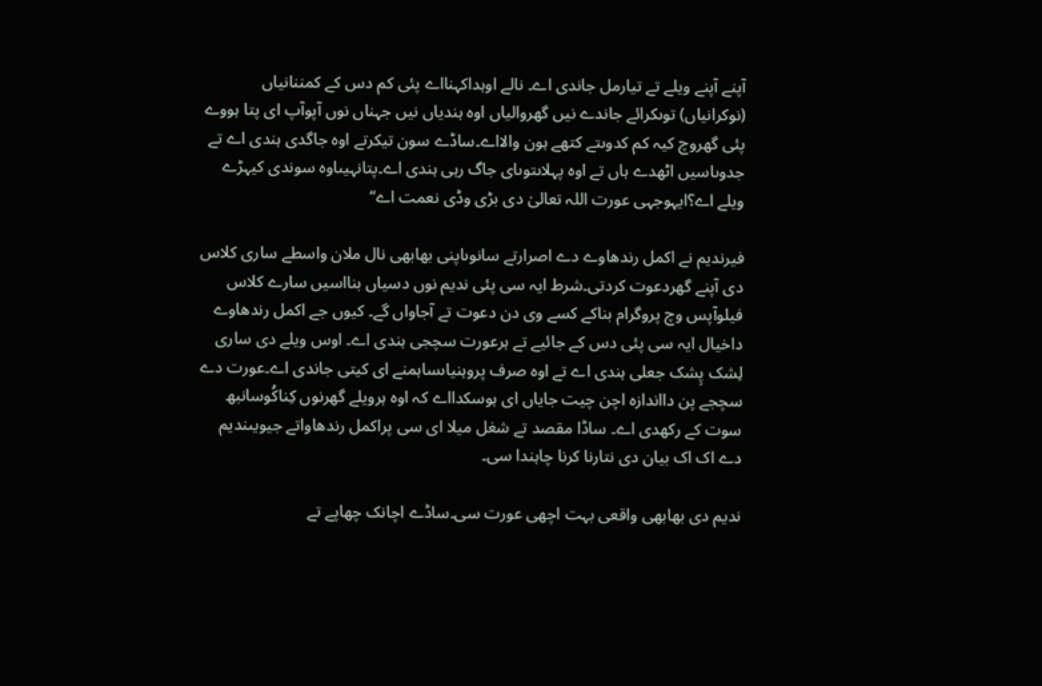آپنے آپنے ویلے تے تیارمل جاندی اے۔ نالے اوہداکہنااے پئی کم دس کے کمننانیاں (نوکرانیاں) توںکرائے جاندے نیں گھروالیاں اوہ ہندیاں نیں جہناں نوں آپوآپ ای پتا ہووے پئی گھروچ کیہ کم کدوںتے کتھے ہون والااے۔ساڈے سون تیکرتے اوہ جاگدی ہندی اے تے جدوںاسیں اٹھدے ہاں تے اوہ پہلاںتوںای جاگ رہی ہندی اے۔پتانہیںاوہ سوندی کیہڑے ویلے اے؟ایہوجہی عورت اللہ تعالیٰ دی بڑی وڈی نعمت اے‘‘

فیرندیم نے اکمل رندھاوے دے اصرارتے سانوںاپنی بھابھی نال ملان واسطے ساری کلاس دی آپنے گھردعوت کردتی۔شرط ایہ سی پئی ندیم نوں دسیاں بنااسیں سارے کلاس فیلوآپس وچ پروگرام بناکے کسے وی دن دعوت تے آجاواں گے۔ کیوں جے اکمل رندھاوے داخیال ایہ سی پئی دس کے جائیے تے ہرعورت سچجی ہندی اے۔ اوس ویلے دی ساری لِشک پِشک جعلی ہندی اے تے اوہ صرف پروہنیاںساہمنے ای کیتی جاندی اے۔عورت دے سچجے پن دااندازہ اچن چیت جایاں ای ہوسکدااے کہ اوہ ہرویلے گھرنوں کِناکُوسانبھ سوت کے رکھدی اے۔ ساڈا مقصد تے شغل میلا ای سی پراکمل رندھاواتے جیویںندیم دے اک اک بیان دی نتارنا کرنا چاہندا سی۔

ندیم دی بھابھی واقعی بہت اچھی عورت سی۔ساڈے اچانک چھاپے تے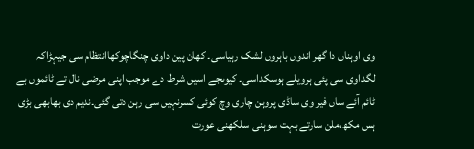وی اوہناں دا گھر اندوں باہروں لشک رہیاسی۔ کھان پین داوی چنگاچوکھاانتظام سی جیہڑاکہ لگداوی سی پئی ہرویلے ہوسکداسی۔ کیوںجے اسیں شرط دے موجب اپنی مرضی نال تے ٹائموں بے ٹائم آئے ساں فیر وی ساڈی پروہن چاری وچ کوئی کسرنہیں سی رہن دتی گئی۔ندیم دی بھابھی بڑی ہس مکھ،ملن سارتے بہت سوہنی سلکھنی عورت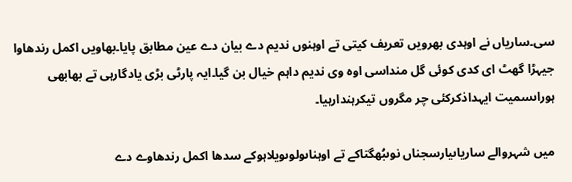سی۔ساریاں نے اوہدی بھرویں تعریف کیتی تے اوہنوں ندیم دے بیان دے عین مطابق پایا۔بھاویں اکمل رندھاوا جیہڑا گھٹ ای کدی کوئی گل منداسی اوہ وی ندیم داہم خیال بن گیا۔ایہ پارٹی بڑی یادگارہی تے بھابھی ہوراںسمیت ایہداذکرکئی چر مگروں تیکرہندارہیا۔

میں شہروالے ساریاںیارسجناں نوںبُھگتاکے تے اوہناںولوںویلاہوکے سدھا اکمل رندھاوے دے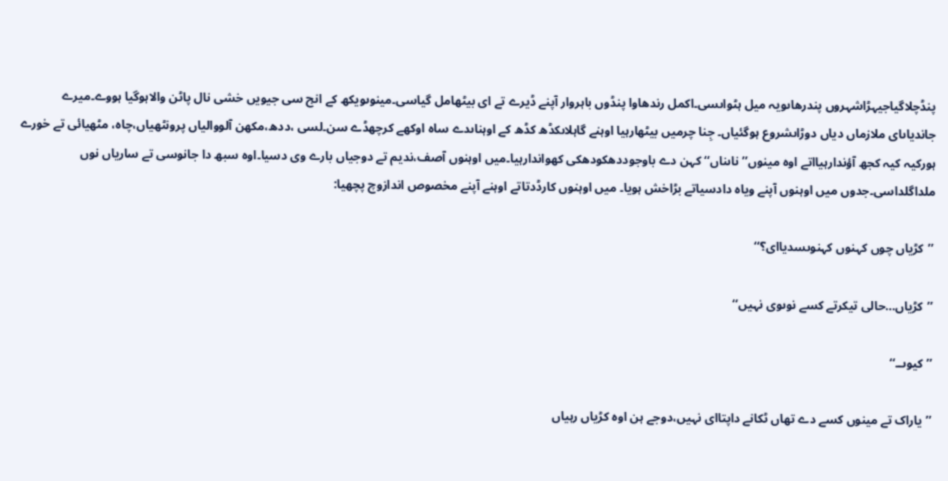پنڈچلاگیاجیہڑاشہروں پندرھاںویہ میل ہٹواںسی۔اکمل رندھاوا پنڈوں باہروار آپنے ڈیرے تے ای بیٹھامل گیاسی۔مینوںویکھ کے انج سی جیویں خشی نال پاٹن والاہوگیا ہووے۔میرے جاندیاںای ملازماں دیاں دوڑاںشروع ہوگئیاں۔ جِنا چرمیں بیٹھارہیا اوہنے گاہلاںکڈھ کڈھ کے اوہناںدے ساہ اوکھے کرچھڈے سن۔لسی ،ددھ،مکھن آلووالیاں پرونٹھیاں،چاہ، مٹھیائی تے خورے ہورکیہ کیہ کجھ آؤندارہیااتے اوہ مینوں’’ ناںناں‘‘ کہن دے باوجوددھکودھکی کھواندارہیا۔میں اوہنوں آصف،ندیم تے دوجیاں بارے وی دسیا۔اوہ سبھ دا جانوسی تے ساریاں نوں ملداگلداسی۔جدوں میں اوہنوں آپنے ویاہ دادسیاتے بڑاخش ہویا۔ میں اوہنوں کارڈدتاتے اوہنے آپنے مخصوص اندازوچ پچھیا:

’’کڑیاں چوں کہنوں کہنوںسدیاای؟‘‘

’’کڑیاں…حالی تیکرتے کسے نوںوی نہیں‘‘

’’کیوںــ‘‘

’’یاراک تے مینوں کسے دے تھاں ٹکانے داپتاای نہیں،دوجے ہن اوہ کڑیاں رہیاں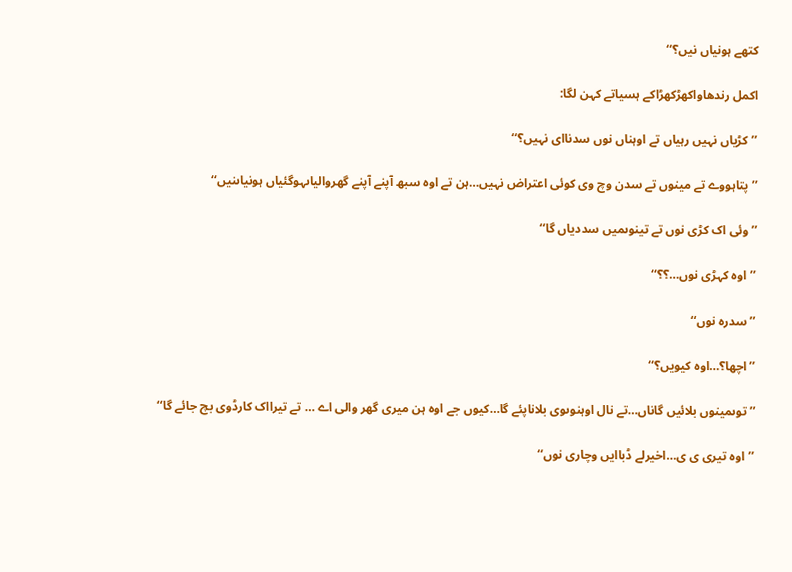کتھے ہونیاں نیں؟‘‘

اکمل رندھاواکھڑکھڑاکے ہسیاتے کہن لگا:

’’کڑیاں نہیں رہیاں تے اوہناں نوں سدناای نہیں؟‘‘

’’ پتاہووے تے مینوں تے سدن وچ وی کوئی اعتراض نہیں…ہن تے اوہ سبھ آپنے آپنے گھروالیاںہوگئیاں ہونیاںنیں‘‘

’’وئی اک کڑی نوں تے تینوںمیں سددیاں گا‘‘

’’اوہ کہڑی نوں…؟؟‘‘

’’سدرہ نوں‘‘

’’اچھا؟…اوہ کیویں؟‘‘

’’توںمینوں بلائیں گاناں…تے نال اوہنوںوی بلاناپئے گا…کیوں جے اوہ ہن میری گھر والی اے … تے تیرااک کارڈوی بچ جائے گا‘‘

’’اوہ تیری ی ی…اخیرلے ڈباایں وچاری نوں‘‘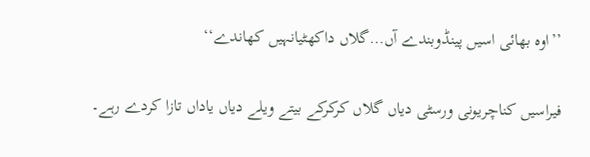’’اوہ بھائی اسیں پینڈوبندے آں…گلاں داکھٹیانہیں کھاندے‘‘

فیراسیں کناچریونی ورسٹی دیاں گلاں کرکرکے بیتے ویلے دیاں یاداں تازا کردے رہے۔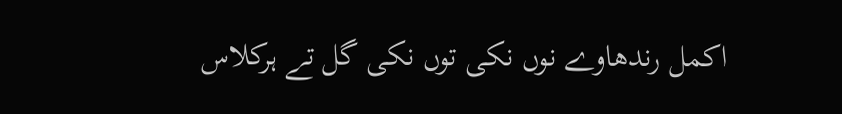اکمل رندھاوے نوں نکی توں نکی گل تے ہرکلاس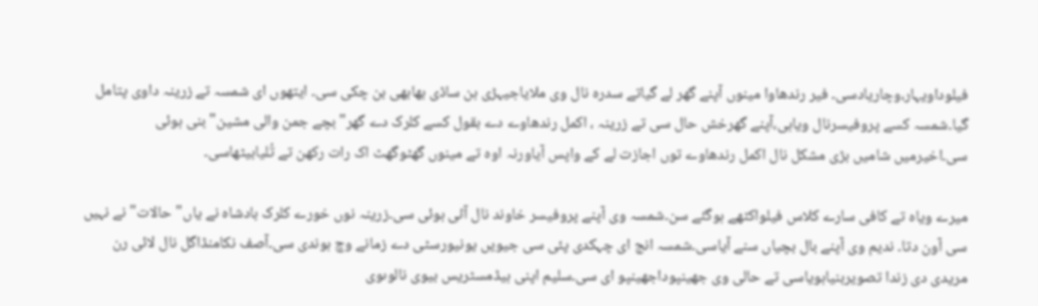فیلوداویہار،وچاریادسی۔ فیر رندھاوا مینوں آپنے گھر لے گیاتے سدرہ نال وی ملایاجیہڑی ہن ساڈی بھابھی بن چکی سی۔ ایتھوں ای شمسہ تے زرینہ داوی پتامل گیا۔شمسہ کسے پروفیسرنال ویاہی،آپنے گھرخش حال سی تے زرینہ ، اکمل رندھاوے دے بقول کسے کلرک دے گھر"بچے جمن والی مشین" بنی ہوئی سی۔اخیرمیں شامیں بڑی مشکل نال اکمل رندھاوے توں اجازت لے کے واپس آیاورنہ اوہ تے مینوں گھٹوگھٹ اک رات رکھن تے تُلیابیٹھاسی۔

میرے ویاہ تے کافی سارے کلاس فیلواکٹھے ہوگئے سن۔شمسہ وی آپنے پروفیسر خاوند نال آئی ہوئی سی۔زرینہ نوں خورے کلرک بادشاہ نے یاں"حالات" نے نہیں سی آون دتا۔ ندیم وی آپنے بال بچیاں سنے آیاسی۔شمسہ انج ای چہکدی پئی سی جیویں یونیورسٹی دے زمانے وچ ہوندی سی۔آصف نکامنڈاگل نال لائی رن مریدی دی زندا تصویربنیاہویاسی تے حالی وی جھینپوداجھینپو ای سی۔سلیم اپنی ہیڈمسٹریس بیوی نالوںوی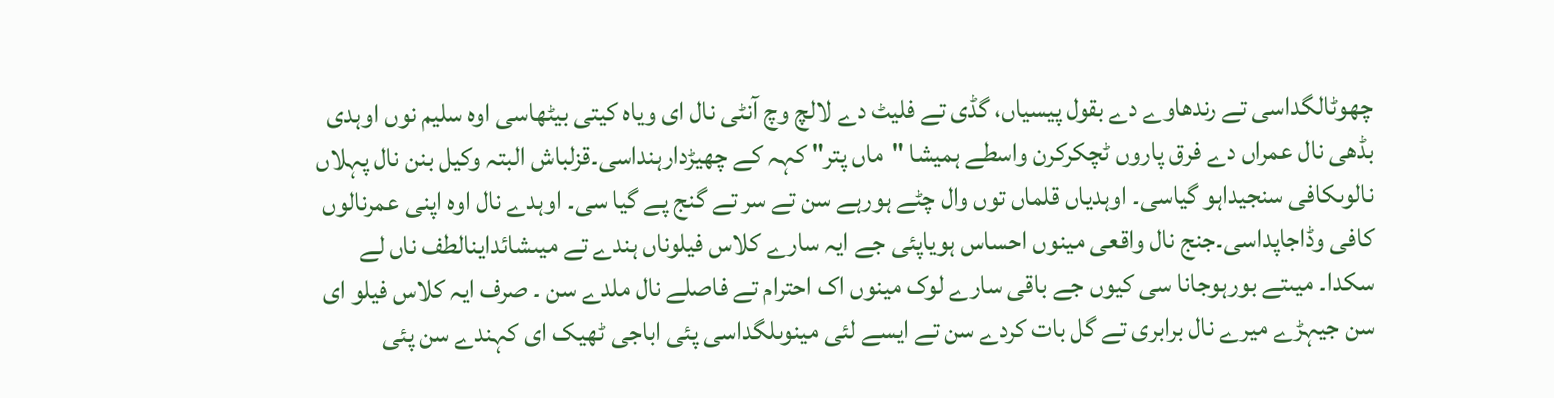چھوٹالگداسی تے رندھاوے دے بقول پیسیاں، گڈی تے فلیٹ دے لالچ وچ آنٹی نال ای ویاہ کیتی بیٹھاسی اوہ سلیم نوں اوہدی بڈھی نال عمراں دے فرق پاروں ٹچکرکرن واسطے ہمیشا "ماں پتر" کہہ کے چھیڑدارہنداسی۔قزلباش البتہ وکیل بنن نال پہلاں نالوںکافی سنجیداہو گیاسی۔ اوہدیاں قلماں توں وال چٹے ہورہے سن تے سر تے گنج پے گیا سی۔ اوہدے نال اوہ اپنی عمرنالوں کافی وڈاجاپداسی۔جنج نال واقعی مینوں احساس ہویاپئی جے ایہ سارے کلاس فیلوناں ہندے تے میںشائداینالطف ناں لے سکدا۔ میںتے بورہوجانا سی کیوں جے باقی سارے لوک مینوں اک احترام تے فاصلے نال ملدے سن ۔ صرف ایہ کلاس فیلو ای سن جیہڑے میرے نال برابری تے گل بات کردے سن تے ایسے لئی مینوںلگداسی پئی اباجی ٹھیک ای کہندے سن پئی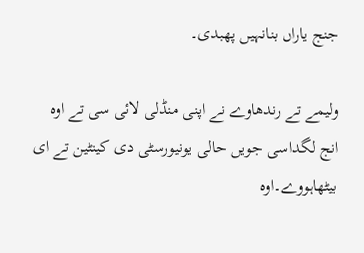جنج یاراں بنانہیں پھبدی۔

ولیمے تے رندھاوے نے اپنی منڈلی لائی سی تے اوہ انج لگداسی جویں حالی یونیورسٹی دی کینٹین تے ای بیٹھاہووے۔اوہ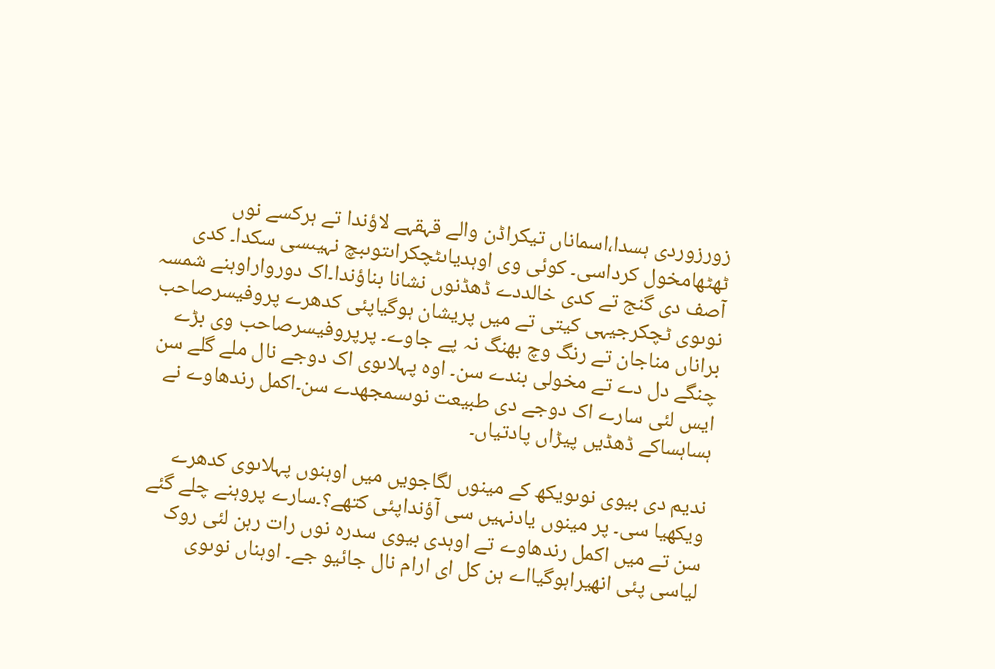زورزوردی ہسدا،اسماناں تیکراڈن والے قہقہے لاؤندا تے ہرکسے نوں ٹھٹھامخول کرداسی۔ کوئی وی اوہدیاںٹچکراںتوںبچ نہیںسی سکدا۔ کدی آصف دی گنج تے کدی خالددے ڈھڈنوں نشانا بناؤندا۔اک دورواراوہنے شمسہ نوںوی ٹچکرجیہی کیتی تے میں پریشان ہوگیاپئی کدھرے پروفیسرصاحب براناں مناجان تے رنگ وچ بھنگ نہ پے جاوے۔ پرپروفیسرصاحب وی بڑے چنگے دل دے تے مخولی بندے سن۔ اوہ پہلاںوی اک دوجے نال ملے گلے سن ایس لئی سارے اک دوجے دی طبیعت نوںسمجھدے سن۔اکمل رندھاوے نے ہساہساکے ڈھڈیں پیڑاں پادتیاں۔

ندیم دی بیوی نوںویکھ کے مینوں لگاجویں میں اوہنوں پہلاںوی کدھرے ویکھیا سی۔ پر مینوں یادنہیں سی آؤنداپئی کتھے؟۔سارے پروہنے چلے گئے سن تے میں اکمل رندھاوے تے اوہدی بیوی سدرہ نوں رات رہن لئی روک لیاسی پئی انھیراہوگیااے ہن کل ای ارام نال جائیو جے۔ اوہناں نوںوی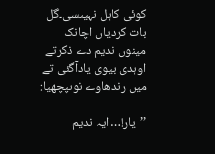کوئی کاہل نہیںسی۔گل بات کردیاں اچانک مینوں ندیم دے ذکرتے اوہدی بیوی یادآگئی تے میں رندھاوے نوںپچھیا:

’’یار!…ایہ ندیم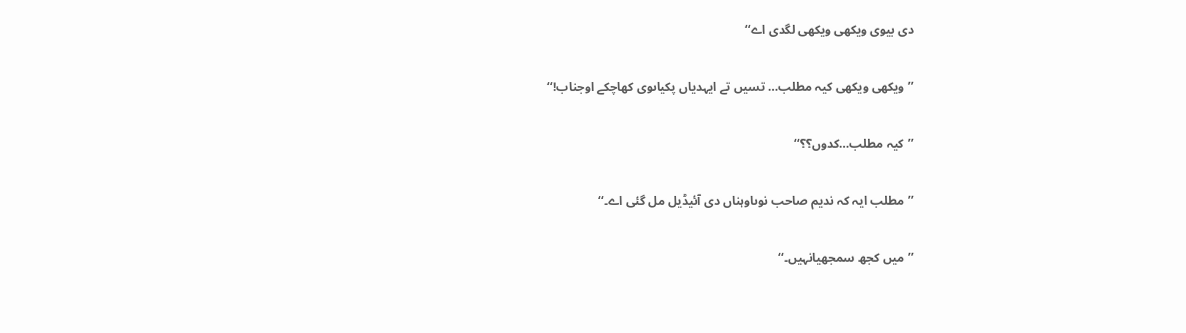دی بیوی ویکھی ویکھی لگدی اے‘‘

’’ویکھی ویکھی کیہ مطلب… تسیں تے ایہدیاں پکیاںوی کھاچکے اوجناب!‘‘

’’کیہ مطلب…کدوں؟؟‘‘

’’مطلب ایہ کہ ندیم صاحب نوںاوہناں دی آئیڈیل مل گئی اے۔‘‘

’’میں کجھ سمجھیانہیں۔‘‘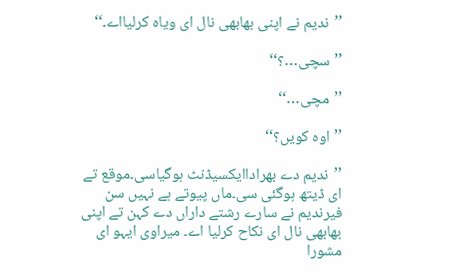’’ندیم نے اپنی بھابھی نال ای ویاہ کرلیااے۔‘‘

’’سچی…؟‘‘

’’مچی…‘‘

’’اوہ کویں؟‘‘

’’ندیم دے بھراداایکسیڈنٹ ہوگیاسی۔موقع تے ای ڈیتھ ہوگئی سی۔ماں پیوتے ہے نہیں سن فیرندیم نے سارے رشتے داراں دے کہن تے اپنی بھابھی نال ای نکاح کرلیا اے۔ میراوی ایہو ای مشورا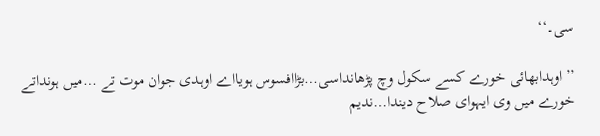سی۔‘‘

’’اوہدابھائی خورے کسے سکول وچ پڑھانداسی…بڑاافسوس ہویااے اوہدی جوان موت تے …میں ہونداتے خورے میں وی ایہوای صلاح دیندا…ندیم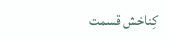کِناخش قسمت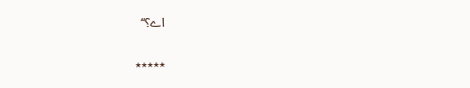اے؟‘‘

٭٭٭٭٭